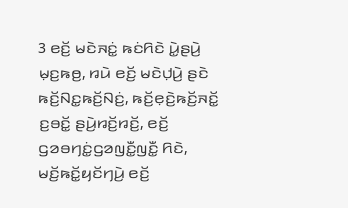3 ꤕꤢꤩ꤬ ꤗꤢꤧꤏꤢꤦ꤭ ꤒꤢꤦꤖꤢꤧ ꤣꤧ꤭ꤔꤣꤧ꤬ ꤗ꤫ꤢ꤬ꤒꤥ꤬, ꤙꤣꤧ ꤕꤢꤩ꤬ ꤗꤢꤧꤓ꤫ꤣꤧ꤬ ꤔꤢꤧ ꤒꤢꤩ꤬ꤡꤢ꤭ꤒꤢꤩ꤬ꤡꤢꤦ꤬, ꤒꤢꤩ꤬ꤕ꤫ꤢꤧ꤬ꤒꤢꤩ꤬ꤏꤢꤩ꤭ ꤢ꤬ꤋꤢꤩ꤭ ꤔꤣꤧ꤬ꤙꤢꤩ꤬ꤙꤢꤩ꤬, ꤕꤢꤩ꤬ ꤞꤤꤋꤚꤢꤦ꤭ꤞꤤꤜꤢꤪ꤭ꤜꤢꤪ꤭ ꤖꤢꤧ, ꤗꤢꤩ꤬ꤒꤢꤩ꤭ꤟꤢꤩꤚꤣꤧ꤬ ꤕꤢꤩ꤬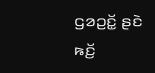ꤞꤤꤑꤢꤩ꤭ ꤔꤢꤧ ꤒꤢꤩ꤬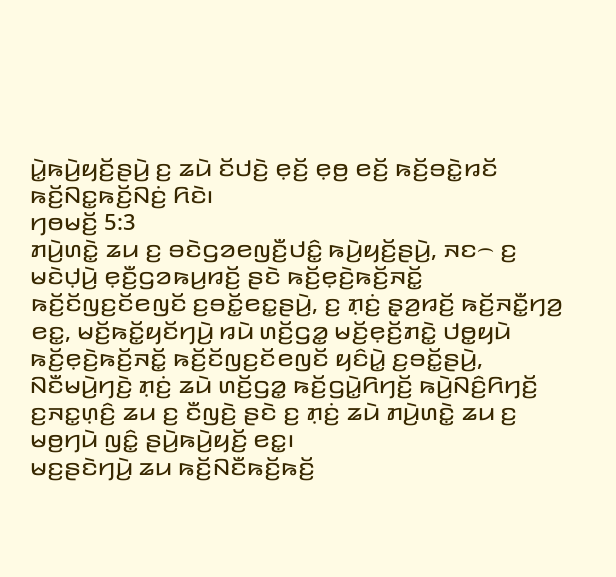ꤣꤧ꤭ꤒꤣꤧ꤬ꤟꤢꤩ꤬ꤔꤣꤧ꤬ ꤢ꤬ ꤘꤣꤧ ꤢꤩꤓꤢꤧ꤬ ꤕ꤫ꤢꤩ꤬ ꤕ꤫ꤥ꤬ ꤕꤢꤩ꤬ ꤒꤢꤩ꤬ꤋꤢꤧ꤭ꤙꤢꤩ ꤒꤢꤩ꤬ꤡꤢ꤭ꤒꤢꤩ꤬ꤡꤢꤦ꤬ ꤖꤢꤧ꤯
ꤚꤥꤗꤢꤩ꤬ 5:3
ꤊꤣꤧ꤬ꤛꤢꤧ꤭ ꤘꤣ ꤢ꤬ ꤋꤢꤧꤞꤤꤕꤜꤢꤪ꤬ꤓꤢꤨ꤭ ꤒꤣꤧ꤬ꤟꤢꤩ꤬ꤔꤣꤧ꤬, ꤏꤢ꤮ ꤢ꤬ ꤗꤢꤧꤓ꤫ꤣꤧ꤬ ꤕ꤫ꤢꤪ꤬ꤞꤤꤒꤣ꤬ꤙꤢꤩ꤬ ꤔꤢꤧ ꤒꤢꤩ꤬ꤕ꤫ꤢꤧ꤬ꤒꤢꤩ꤬ꤏꤢꤩ꤭ ꤒꤢꤩ꤬ꤢꤩꤜꤢ꤬ꤢꤩꤕꤜꤢꤩ ꤢ꤬ꤋꤢꤩ꤭ꤕꤢ꤭ꤔꤣꤧ꤬, ꤢ꤬ ꤊ꤫ꤢꤦ꤬ ꤔ꤫ꤤ꤬ꤙꤢꤩ꤬ ꤒꤢꤩ꤬ꤏꤢꤪ꤭ꤚꤤ꤬ ꤕꤢ꤭, ꤗꤢꤩ꤬ꤒꤢꤩ꤭ꤟꤢꤩꤚꤣꤧ꤬ ꤙꤣꤧ ꤛꤢꤩ꤬ꤞꤤ꤭ ꤗꤢꤩ꤬ꤕ꤫ꤢꤩ꤬ꤊꤢꤧ꤭ ꤓꤥ꤭ꤟꤣꤧ ꤒꤢꤩ꤬ꤕ꤫ꤢꤧ꤬ꤒꤢꤩ꤬ꤏꤢꤩ꤭ ꤒꤢꤩ꤬ꤢꤩꤜꤢ꤬ꤢꤩꤕꤜꤢꤩ ꤟꤢꤨꤣꤧ꤭ ꤢ꤬ꤋꤢꤩ꤭ꤔꤣꤧ꤬, ꤡꤢꤪꤗꤣꤧ꤬ꤚꤢꤧ꤬ ꤊ꤫ꤢꤦ꤬ ꤘꤣꤧ ꤛꤢꤩ꤬ꤞꤤ꤭ ꤒꤢꤩ꤬ꤞꤣꤧ꤭ꤖꤚꤢꤩ꤬ ꤒꤣꤧ꤬ꤡꤢꤨ꤬ꤖꤚꤢꤩ꤬ ꤢ꤬ꤏꤢ꤭ꤛ꤫ꤢꤨ꤬ ꤘꤣ ꤢ꤬ ꤢꤪꤜꤢꤧ꤬ ꤔꤢꤧ ꤢ꤬ ꤊ꤫ꤢꤦ꤬ ꤘꤣꤧ ꤊꤣꤧ꤬ꤛꤢꤧ꤭ ꤘꤣ ꤢ꤬ ꤗꤥ꤬ꤚꤣꤧ ꤜꤢꤨ꤭ ꤔꤣꤧ꤬ꤒꤣꤧ꤬ꤟꤢꤩ꤬ ꤕꤢ꤭꤯
ꤗꤢ꤬ꤔꤢꤧꤚꤣꤧ꤬ ꤘꤣ ꤒꤢꤩ꤬ꤡꤢꤪꤒꤢꤩ꤬ꤒꤢꤩ꤬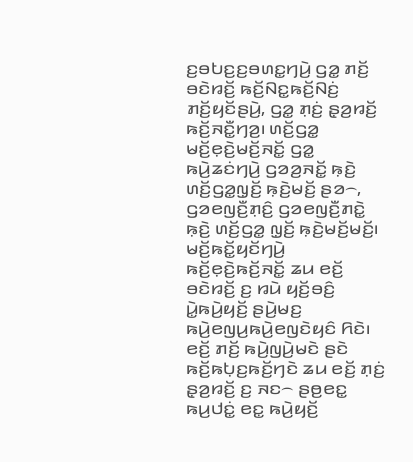ꤢ꤬ꤋꤝꤢ꤬ꤢ꤬ꤋꤛꤢ꤭ꤚꤣꤧ꤬ ꤞꤤ꤭ ꤊꤢꤩ꤬ ꤋꤢꤧꤙꤢꤩ꤬ ꤒꤢꤩ꤬ꤡꤢ꤭ꤒꤢꤩ꤬ꤡꤢꤦ꤬ ꤊꤢꤩ꤬ꤟꤢꤩꤔꤣꤧ꤬, ꤞꤤ꤭ ꤊ꤫ꤢꤦ꤬ ꤔ꤫ꤤ꤬ꤙꤢꤩ꤬ ꤒꤢꤩ꤬ꤏꤢꤪ꤭ꤚꤤ꤬꤯ ꤛꤢꤩ꤬ꤞꤤ꤭ ꤗꤢꤩ꤬ꤕ꤫ꤢꤧ꤬ꤗꤢꤩ꤬ꤏꤢꤩ꤭ ꤞꤤ꤭ ꤒꤣꤧ꤬ꤘꤢꤦꤚꤣꤧ꤬ ꤞꤤꤤ꤬ꤏꤢꤩ꤭ ꤒ꤫ꤢꤧ꤬ ꤛꤢꤩ꤬ꤞꤤ꤭ꤜ꤫ꤢꤩ꤬ ꤒ꤫ꤢꤧ꤬ꤗꤢꤩ꤬ ꤔꤤ꤮, ꤞꤤꤕꤜꤢꤪ꤬ꤊ꤫ꤢꤨ꤬ ꤞꤤꤕꤜꤢꤪ꤬ꤊꤢꤧ꤭ ꤒ꤫ꤢꤧ꤬ ꤛꤢꤩ꤬ꤞꤤ꤭ ꤜ꤫ꤢꤩ꤬ ꤒ꤫ꤢꤧ꤬ꤗꤢꤩ꤬ꤗꤢꤩ꤬꤯
ꤗꤢꤩ꤬ꤒꤢꤩ꤭ꤟꤢꤩꤚꤣꤧ꤬ ꤒꤢꤩ꤬ꤕ꤫ꤢꤧ꤬ꤒꤢꤩ꤬ꤏꤢꤩ꤭ ꤘꤣ ꤕꤢꤩ꤬ ꤋꤢꤧꤙꤢꤩ꤬ ꤢ꤬ ꤙꤣꤧ ꤟꤢꤩ꤬ꤋꤢꤨ꤬ ꤣꤧ꤭ꤒꤣꤧ꤬ꤟꤢꤩ꤬ ꤔꤣꤧ꤬ꤗꤢ꤬ ꤒꤣꤧ꤬ꤕꤜꤣ꤬ꤒꤣꤧ꤬ꤕꤜꤢꤧꤟꤢꤨ ꤖꤢꤧ꤯ ꤕꤢꤩ꤬ ꤊꤢꤩ꤬ ꤒꤣꤧ꤬ꤜꤣꤧ꤬ꤗꤢꤧ ꤔꤢꤧ ꤒꤢꤩ꤬ꤒꤝ꤫ꤢ꤬ꤒꤢꤩ꤬ꤚꤢꤧ ꤘꤣ ꤕꤢꤩ꤬ ꤊ꤫ꤢꤦ꤬ ꤔ꤫ꤤ꤬ꤙꤢꤩ꤬ ꤢ꤬ ꤏꤢ꤮ ꤔꤥ꤬ꤕꤢ꤭ ꤒꤣ꤬ꤓꤢꤦ꤭ ꤕꤢ꤭ ꤒꤣꤧ꤬ꤟꤢꤩ꤬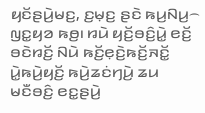ꤟꤢꤩꤔꤣꤧ꤬ꤗꤢ꤬, ꤢ꤬ꤗ꤫ꤢ꤬ ꤔꤢꤧ ꤒꤣ꤬ꤡꤣ꤬꤮ ꤜꤢ꤭ꤟꤤ ꤒꤥ꤬꤯ ꤙꤣꤧ ꤟꤢꤩ꤬ꤋꤢꤨ꤬ꤣꤧ꤭ ꤕꤢꤩ꤬ ꤋꤢꤧꤙꤢꤩ꤬ ꤡꤣꤧ ꤒꤢꤩ꤬ꤕ꤫ꤢꤧ꤬ꤒꤢꤩ꤬ꤏꤢꤩ꤭ ꤣꤧ꤭ꤒꤣꤧ꤬ꤟꤢꤩ꤬ ꤒꤣꤧ꤬ꤘꤢꤦꤚꤣꤧ꤬ ꤘꤣ ꤗꤢꤪꤋꤢꤨ꤬ ꤕꤢ꤭ꤔꤣꤧ꤬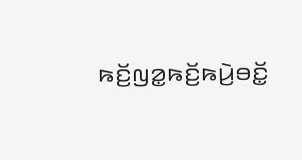ꤒꤢꤩ꤬ꤜꤤ꤭ꤒꤢꤩ꤬ꤒꤣꤧ꤬ꤋꤢꤩ꤭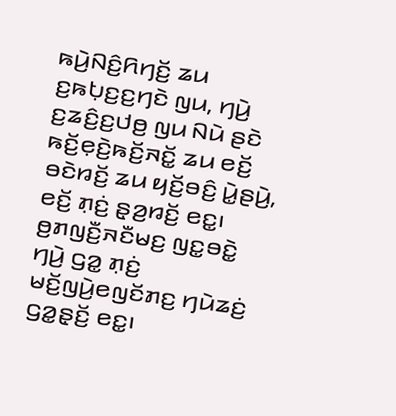ꤒꤣꤧ꤬ꤡꤢꤨ꤬ꤖꤚꤢꤩ꤬ ꤘꤣ ꤢ꤬ꤒꤝ꤫ꤢ꤬ꤢ꤬ꤚꤢꤧ ꤜꤣ, ꤚꤣꤧ꤬ ꤢ꤬ꤘꤢꤨ꤬ꤢ꤬ꤓꤥ꤬ ꤜꤣ ꤡꤣꤧ ꤔꤢꤧ ꤒꤢꤩ꤬ꤕ꤫ꤢꤧ꤬ꤒꤢꤩ꤬ꤏꤢꤩ꤭ ꤘꤣ ꤕꤢꤩ꤬ ꤋꤢꤧꤙꤢꤩ꤬ ꤘꤣ ꤟꤢꤩ꤬ꤋꤢꤨ꤬ ꤣꤧ꤭ꤔꤣꤧ꤬, ꤕꤢꤩ꤬ ꤊ꤫ꤢꤦ꤬ ꤔ꤫ꤤ꤬ꤙꤢꤩ꤬ ꤕꤢ꤭꤯
ꤥ꤬ꤊꤜꤢꤪ꤬ꤏꤢꤪꤗꤢ꤬ ꤜꤢ꤭ꤋꤢꤧ꤭ ꤚꤣꤧ꤬ ꤞꤤ꤭ ꤊ꤫ꤢꤦ꤬ ꤗꤢꤩ꤬ꤜꤣꤧ꤬ꤕꤜꤢꤩꤊꤢ꤬ ꤚꤣꤧꤘꤢꤦ꤬ ꤞꤤ꤭ꤔ꤫ꤢꤩ꤬ ꤕꤢ꤭꤯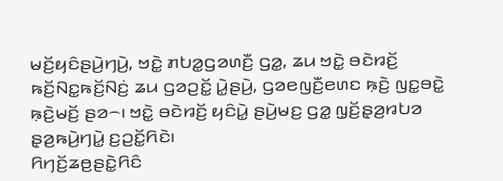ꤗꤢꤩ꤬ꤟꤢꤨꤔꤣꤧ꤬ꤚꤣꤧ꤬, ꤠꤢꤧ꤭ ꤊꤝꤤ꤭ꤞꤤꤛꤢꤪ꤬ ꤞꤤ꤭, ꤘꤣ ꤠꤢꤧ꤭ ꤋꤢꤧꤙꤢꤩ꤬ ꤒꤢꤩ꤬ꤡꤢ꤭ꤒꤢꤩ꤬ꤡꤢꤦ꤬ ꤘꤣ ꤞꤤꤑꤢꤩ꤭ ꤣꤧ꤭ꤔꤣꤧ꤬, ꤞꤤꤕꤜꤢꤪ꤬ꤕꤛꤢ ꤒ꤫ꤢꤧ꤬ ꤜꤢ꤭ꤋꤢꤧ꤭ ꤒ꤫ꤢꤧ꤬ꤗꤢꤩ꤬ ꤔꤤ꤮꤯ ꤠꤢꤧ꤭ ꤋꤢꤧꤙꤢꤩ꤬ ꤟꤢꤨꤣꤧ꤭ ꤔꤣꤧ꤬ꤗꤢ꤬ ꤞꤤ꤭ ꤜ꤫ꤢꤩ꤬ꤔ꤫ꤤ꤬ꤙꤝꤤ ꤔ꤫ꤤ꤬ꤒꤣꤧ꤬ꤚꤣꤧ꤭ ꤢ꤬ꤑꤢꤩ꤭ꤖꤢꤧ꤯
ꤖꤚꤢꤩ꤬ꤘꤥ꤬ꤔꤢꤧ꤭ꤖꤢꤨ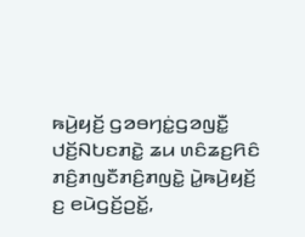ꤒꤣꤧ꤬ꤟꤢꤩ꤬ ꤞꤤꤋꤚꤢꤦ꤭ꤞꤤꤜꤢꤪ꤭ ꤓꤢꤩ꤬ꤡꤝꤢꤊꤢꤧ꤭ ꤘꤣ ꤛꤢꤨꤘꤢ꤬ꤖꤢꤨ ꤊꤢꤨ꤬ꤊꤜꤢꤪꤊꤢꤨ꤬ꤊꤜꤢꤧ꤭ ꤣꤧ꤭ꤒꤣꤧ꤬ꤟꤢꤩ꤬ ꤢ꤬ ꤕꤣꤧꤞꤢꤩ꤬ꤑꤢꤩ꤭,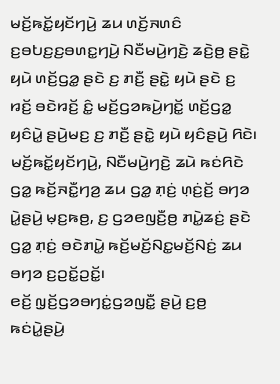ꤗꤢꤩ꤬ꤒꤢꤩ꤭ꤟꤢꤩꤚꤣꤧ꤬ ꤘꤣ ꤛꤢꤩ꤬ꤏꤛꤢꤨ ꤢ꤬ꤋꤝꤢ꤬ꤢ꤬ꤋꤛꤢ꤭ꤚꤣꤧ꤬ ꤡꤢꤪꤗꤣꤧ꤬ꤚꤢꤧ꤬ ꤘꤢꤧ꤬ꤥ꤬ ꤔꤢꤧ꤭ ꤟꤣꤧ ꤛꤢꤩ꤬ꤞꤤ꤭ ꤔꤢꤧ ꤢ꤬ ꤊꤢꤪ꤬ ꤔꤢꤧ꤭ ꤟꤣꤧ ꤔꤢꤧ ꤢ꤬ ꤙꤢꤩ꤬ ꤋꤢꤧꤙꤢꤩ꤬ ꤢꤨ꤭ ꤗꤢꤩ꤬ꤞꤤꤒꤣꤧ꤬ꤚꤢꤩ꤭ ꤛꤢꤩ꤬ꤞꤤ꤭ ꤟꤢꤨꤣꤧ꤭ ꤔꤣꤧ꤬ꤗꤢ꤬ ꤢ꤬ ꤊꤢꤪ꤬ ꤔꤢꤧ꤭ ꤟꤣꤧ ꤟꤢꤨꤔꤣꤧ꤬ ꤖꤢꤧ꤯
ꤗꤢꤩ꤬ꤒꤢꤩ꤭ꤟꤢꤩꤚꤣꤧ꤬, ꤡꤢꤪꤗꤣꤧ꤬ꤚꤢꤧ꤬ ꤘꤣꤧ ꤒꤢꤦꤖꤢꤧ ꤞꤤ꤭ ꤒꤢꤩ꤬ꤏꤢꤪ꤭ꤚꤤ꤬ ꤘꤣ ꤞꤤ꤭ ꤊ꤫ꤢꤦ꤬ ꤛ꤫ꤢꤦ꤬ꤢꤩ꤬ ꤋꤚꤤ ꤣꤧ꤭ꤔꤣꤧ꤬ ꤗ꤫ꤢ꤬ꤒꤥ꤬, ꤢ꤬ ꤞꤤꤕꤜꤢꤪ꤬ꤥ꤬ ꤊꤣꤧ꤭ꤘꤢꤦ꤬ ꤔꤢꤧ ꤞꤤ꤭ ꤊ꤫ꤢꤦ꤬ ꤋꤢꤧꤊꤣꤧ꤭ ꤒꤢꤩ꤬ꤗꤢꤩ꤬ꤡꤢ꤭ꤗꤢꤩ꤬ꤡꤢꤦ꤬ ꤘꤣ ꤋꤚꤤ ꤢ꤬ꤑꤢꤩ꤭ꤑꤢꤩ꤭꤯
ꤕꤢꤩ꤬ ꤜ꤫ꤢꤩ꤬ꤞꤤꤋꤚꤢꤦ꤭ꤞꤤꤜꤢꤪ꤭ ꤔꤣꤧ꤬ ꤢ꤬ꤥ꤬ ꤒꤢꤦꤣꤧ꤭ꤔꤣꤧ꤬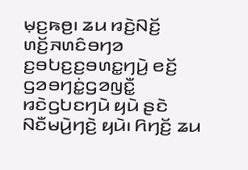ꤗ꤫ꤢ꤬ꤒꤥ꤬꤯ ꤘꤣ ꤙꤢꤧ꤬ꤡꤢꤩ꤬ ꤛꤢꤩ꤬ꤏꤛꤢꤨꤋꤚꤤ ꤢ꤬ꤋꤝꤢ꤬ꤢ꤬ꤋꤛꤢ꤭ꤚꤣꤧ꤬ ꤕꤢꤩ꤬ ꤞꤤꤋꤚꤢꤦ꤭ꤞꤤꤜꤢꤪ꤭ ꤙꤢꤧꤞꤝꤢꤚꤣꤧ ꤟꤣꤧ ꤔꤢꤧ ꤡꤢꤪꤗꤣꤧ꤬ꤚꤢꤧ꤬ ꤟꤣꤧ꤯ ꤖꤚꤢꤩ꤬ ꤘꤣ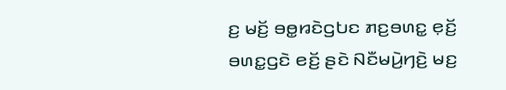ꤢ꤬ ꤗꤢꤩ꤬ ꤋꤥ꤭ꤙꤢꤧꤞꤝꤢ ꤊꤢ꤬ꤋꤛꤢ꤭ ꤕ꤫ꤢꤩ꤬ ꤋꤛꤢ꤭ꤞꤢꤧ ꤕꤢꤩ꤬ ꤔꤢꤧ ꤡꤢꤪꤗꤣꤧ꤬ꤚꤢꤧ꤬ ꤗꤢ꤬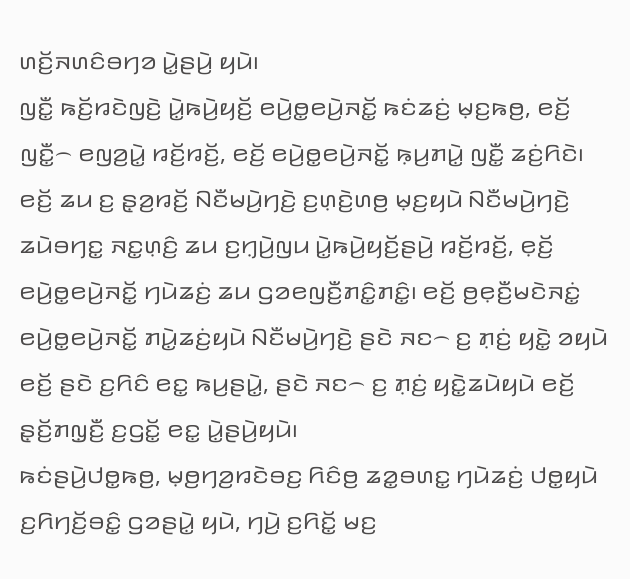ꤛꤢꤩ꤬ꤏꤛꤢꤨꤋꤚꤤ ꤣꤧ꤭ꤔꤣꤧ꤬ ꤟꤣꤧ꤯
ꤜꤢꤪ꤭ ꤒꤢꤩ꤬ꤙꤢꤧꤜꤢꤧ꤬ ꤣꤧ꤭ꤒꤣꤧ꤬ꤟꤢꤩ꤬ ꤕꤣꤧ꤬ꤥ꤭ꤕꤣꤧ꤬ꤏꤢꤩ꤭ ꤒꤢꤦꤘꤢꤦ꤬ ꤗ꤫ꤢ꤬ꤒꤥ꤬, ꤕꤢꤩ꤬ ꤜꤢꤪ꤭꤮ ꤕꤜꤤ꤬ꤣꤧ꤭ ꤙꤢꤩ꤬ꤙꤢꤩ꤬, ꤕꤢꤩ꤬ ꤕꤣꤧ꤬ꤥ꤭ꤕꤣꤧ꤬ꤏꤢꤩ꤭ ꤒ꤫ꤣ꤬ꤊꤣꤧ꤭ ꤜꤢꤪ꤭ ꤘꤢꤦ꤬ꤖꤢꤧ꤯ ꤕꤢꤩ꤬ ꤘꤣ ꤢ꤬ ꤔ꤫ꤤ꤬ꤙꤢꤩ꤬ ꤡꤢꤪꤗꤣꤧ꤬ꤚꤢꤧ꤬ ꤢ꤬ꤛ꤫ꤢꤧ꤬ꤛꤥ꤬ ꤗ꤫ꤢ꤬ꤟꤣꤧ ꤡꤢꤪꤗꤣꤧ꤬ꤚꤢꤧ꤬ ꤘꤣꤧꤋꤚꤢ꤭ ꤏꤢ꤭ꤛ꤫ꤢꤨ꤬ ꤘꤣ ꤢ꤬ꤚ꤫ꤣꤧ꤬ꤜꤣ ꤣꤧ꤭ꤒꤣꤧ꤬ꤟꤢꤩ꤬ꤔꤣꤧ꤬ ꤙꤢꤩ꤬ꤙꤢꤩ꤬, ꤕ꤫ꤢꤩ꤬ ꤕꤣꤧ꤬ꤥ꤭ꤕꤣꤧ꤬ꤏꤢꤩ꤭ ꤚꤣꤧꤘꤢꤦ꤬ ꤘꤣ ꤞꤤꤕꤜꤢꤪ꤬ꤊꤢꤨ꤭ꤊꤢꤨ꤭꤯ ꤕꤢꤩ꤬ ꤥ꤬ꤕ꤫ꤢꤪ꤬ꤗꤢꤧꤏꤢꤦ꤭ ꤕꤣꤧ꤬ꤥ꤭ꤕꤣꤧ꤬ꤏꤢꤩ꤭ ꤊꤣꤧ꤭ꤘꤢꤦ꤬ꤟꤣꤧ ꤡꤢꤪꤗꤣꤧ꤬ꤚꤢꤧ꤬ ꤔꤢꤧ ꤏꤢ꤮ ꤢ꤬ ꤊ꤫ꤢꤦ꤬ ꤟꤢꤧ꤭ ꤤꤟꤣꤧ ꤕꤢꤩ꤬ ꤔꤢꤧ ꤢ꤬ꤖꤢꤨ ꤕꤢ꤭ ꤒꤣ꤬ꤔꤣꤧ꤭, ꤔꤢꤧ ꤏꤢ꤮ ꤢ꤬ ꤊ꤫ꤢꤦ꤬ ꤟꤢꤧ꤭ꤘꤣꤧꤟꤣꤧ ꤕꤢꤩ꤬ ꤔ꤫ꤢꤩ꤬ꤊꤜ꤫ꤢꤪ꤬ ꤢ꤬ꤞꤢꤩ꤭ ꤕꤢ꤭ ꤣꤧ꤭ꤔꤣꤧ꤬ꤟꤣꤧ꤯
ꤒꤢꤦꤔꤣꤧ꤬ꤓꤥ꤭ꤒꤥ꤬, ꤗ꤫ꤥ꤬ꤚꤤ꤬ꤙꤢꤧꤋꤢ꤬ ꤖꤢꤨꤥ꤬ ꤘꤤ꤭ꤋꤛꤢ꤭ ꤚꤣꤧꤘꤢꤦ꤬ ꤓꤥ꤭ꤟꤣꤧ ꤢ꤬ꤖꤚꤢꤩ꤬ꤋꤢꤨ꤭ ꤞꤤꤔꤣꤧ꤭ ꤟꤣꤧ, ꤚꤣꤧ꤬ ꤢ꤬ꤖꤢꤩ꤭ ꤗꤢ꤬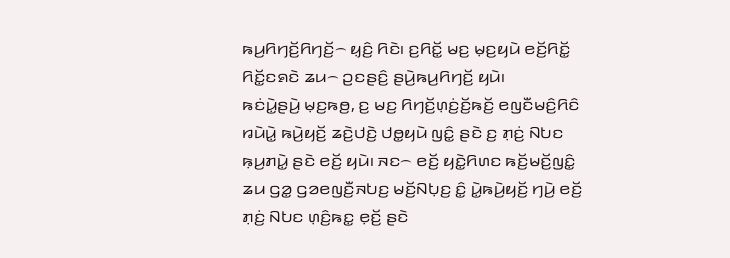ꤒꤣ꤬ꤖꤚꤢꤩ꤬ꤖꤚꤢꤩ꤬꤮ ꤟ꤫ꤢꤨ꤬ ꤖꤢꤧ꤯ ꤢ꤬ꤖꤢꤩ꤭ ꤗꤢ꤬ ꤗ꤫ꤢ꤬ꤟꤣꤧ ꤕꤢꤩ꤬ꤖꤢꤩ꤭ ꤖꤢꤩ꤭ꤢꤎꤢꤧ ꤘꤣ꤮ ꤑꤢꤔꤢꤨ꤬ ꤔꤣꤧ꤬ꤒꤣ꤬ꤖꤚꤢꤩ꤬ ꤟꤣꤧ꤯
ꤒꤢꤦꤣꤧ꤭ꤔꤣꤧ꤬ ꤗ꤫ꤢ꤬ꤒꤥ꤬, ꤢ꤬ ꤗꤢ꤬ ꤖꤚꤢꤩ꤬ꤛ꤫ꤢꤦ꤬ꤢꤩ꤬ꤒꤢꤩ꤬ ꤕꤜꤢꤪꤗꤢꤨ꤬ꤖꤢꤨ ꤙꤣꤧꤣꤧ꤭ ꤒꤣꤧ꤬ꤟꤢꤩ꤬ ꤘꤢꤧ꤬ꤓꤢꤧ꤬ ꤓꤥ꤭ꤟꤣꤧ ꤜꤢꤨ꤭ ꤔꤢꤧ ꤢ꤬ ꤊ꤫ꤢꤦ꤬ ꤡꤝꤢ ꤒ꤫ꤣ꤬ꤊꤣꤧ꤭ ꤔꤢꤧ ꤕꤢꤩ꤬ ꤟꤣꤧ꤯ ꤏꤢ꤮ ꤕꤢꤩ꤬ ꤟꤢꤧ꤭ꤖꤛꤢ ꤒꤢꤩ꤬ꤗꤢꤩ꤬ꤜꤢꤨ꤭ ꤘꤣ ꤞꤤ꤭ ꤞꤤꤕꤜꤢꤪ꤬ꤏꤝꤢ꤬ ꤗꤢꤩ꤬ꤡꤝ꤫ꤢ꤬ ꤢꤨ꤭ ꤣꤧ꤭ꤒꤣꤧ꤬ꤟꤢꤩ꤬ ꤚꤣꤧ꤬ ꤕꤢꤩ꤬ ꤊ꤫ꤢꤦ꤬ ꤡꤝꤢ ꤛ꤫ꤢꤨ꤬ꤒꤢ꤭ ꤕ꤫ꤢꤩ꤬ ꤔꤢꤧ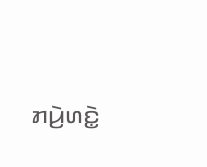ꤊꤣꤧ꤬ꤛꤢꤧ꤭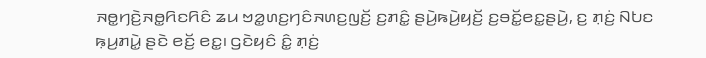ꤏꤥ꤭ꤚꤢꤧ꤬ꤏꤥ꤭ꤖꤢꤖꤢꤨ ꤘꤣ ꤠꤤ꤭ꤛꤢ꤬ꤚꤢꤨꤏꤛꤢ꤬ꤜꤢꤩ꤬ ꤢ꤬ꤊꤢꤨ꤭ ꤔꤣꤧ꤬ꤒꤣꤧ꤬ꤟꤢꤩ꤬ ꤢ꤬ꤋꤢꤩ꤭ꤕꤢ꤭ꤔꤣꤧ꤬, ꤢ꤬ ꤊ꤫ꤢꤦ꤬ ꤡꤝꤢ ꤒ꤫ꤣ꤬ꤊꤣꤧ꤭ ꤔꤢꤧ ꤕꤢꤩ꤬ ꤕꤢ꤭꤯ ꤞꤢꤧꤟꤢꤨ ꤢꤨ꤭ ꤊ꤫ꤢꤦ꤬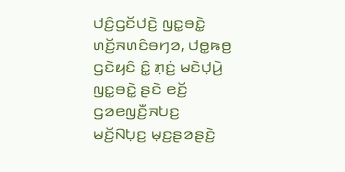ꤓꤢꤨ꤬ꤞꤢꤩꤓꤢꤧ꤬ ꤜꤢ꤭ꤋꤢꤧ꤭ ꤛꤢꤩ꤬ꤏꤛꤢꤨꤋꤚꤤ, ꤓꤥ꤭ꤒꤥ꤬ ꤞꤢꤧꤟꤢꤨ ꤢꤨ꤭ ꤊ꤫ꤢꤦ꤬ ꤗꤢꤧꤓ꤫ꤣꤧ꤬ ꤜꤢ꤭ꤋꤢꤧ꤭ ꤔꤢꤧ ꤕꤢꤩ꤬ ꤞꤤꤕꤜꤢꤪ꤬ꤏꤝꤢ꤬ ꤗꤢꤩ꤬ꤡꤝ꤫ꤢ꤬ ꤗ꤫ꤢ꤬ꤔꤤꤔꤢꤧ꤬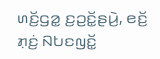ꤛꤢꤩ꤬ꤞꤤ꤭ ꤢ꤬ꤑꤢꤩ꤭ꤔꤣꤧ꤬, ꤕꤢꤩ꤬ ꤊ꤫ꤢꤦ꤬ ꤡꤝꤢꤜꤢꤩ꤭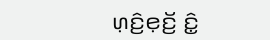ꤛ꤫ꤢꤨ꤬ꤕ꤫ꤢꤩ꤬ ꤢꤨ꤭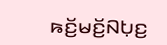ꤒꤢꤩ꤬ꤗꤢꤩ꤬ꤡꤝ꤫ꤢ꤬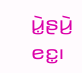ꤣꤧ꤭ꤔꤣꤧ꤬ ꤕꤢ꤭꤯